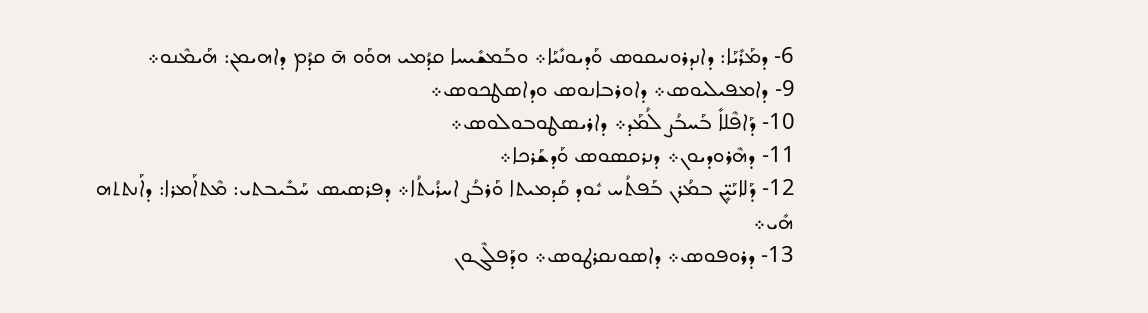6- ܕܡܰܪܺܝܰܐ: ܕܐܢܕܪܘܢܝܩܘܣ ܘܰܕܝܘܢܺܝܰܐ܀ ܘܒܰܡܫܺܝܚܐ ܩܕܳܡܝ ܗܘܰܘ ܗ̄ ܩܕܳܡ ܕܐܗܝܡܢ: ܗܰܝܡܶܢܘ܀
9- ܕܐܡܦܝܠܝܘܣ܀ ܕܐܘܪܒܐܢܘܣ ܘܕܐܣܛܟܘܣ܀
10- ܕܰܐܦܶܠܐܺ ܒܰܚܒܳܨ ܠܳܡܰܕ܀ ܕܐܪܝܣܛܘܒܘܠܘܣ܀
11- ܕܗܶܪܘܕܝܘܢ܀ ܕܢܪܩܣܘܣ ܘܰܕܫܰܪܟܐ܀
12- ܕܰܠܐܝܰܝܻ̈ܢ ܒܡܳܪܢ ܒܰܦܬܳܚ ܝܽܘܕ ܩܰܕܡܝܬܐ ܘܰܪܒܳܨ ܐܚܪܳܝܬܳܐ܀ ܕܦܪܣܝܣ ܚܰܒܺܝܒܬܝ: ܡܶܬܐܰܡܪܐ: ܕܐܰܢܬܬܗ ܗܺܝ܀
13- ܕܪܘܦܘܣ܀ ܕܐܣܘܢܩܪܛܘܣ܀ ܘܕܰܦܠܶܓܘܢ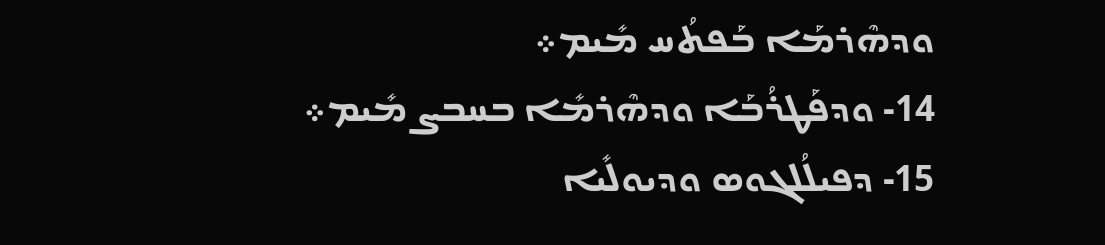ܘܕܗܶܪܡܰܐ ܒܰܦܬܳܚ ܡܺܝܡ܀
14- ܘܕܦܰܛܪܳܒܰܐ ܘܕܗܶܪܡܺܐ ܒܚܒܨ ܡܺܝܡ܀
15- ܕܦܝܠܳܠܓܘܣ ܘܕܝܘܠܺܝܐ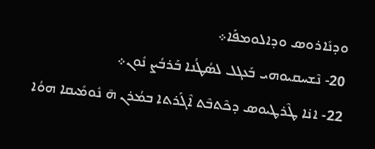ܘܕܢܺܐܪܘܣ ܘܕܐܠܘܡܦܰܐ܀
20- ܢܶܫܚܩܝܘܗܝ ܒܰܥܓܠ ܠܣܳܛܳܢܐ ܒܰܪܒܳܨ ܢܽܘܢ܀
22- ܐܢ̇ܐ ܛܶܪܛܝܘܣ ܕܟܶܬܒܶܬ ܐܶܓܰܪܬܐ ܒܡܳܪܢ ܗ̄ ܢܽܘܡܺܝܩܐ ܗܘܳܐ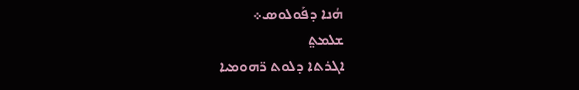ܗܳܢܐ ܕܦܰܘܠܘܣ܀
ܫܠܡܬ݀
ܐܓܪܬܐ ܕܠܘܬ ܪ̈ܗܘܡܝܐ